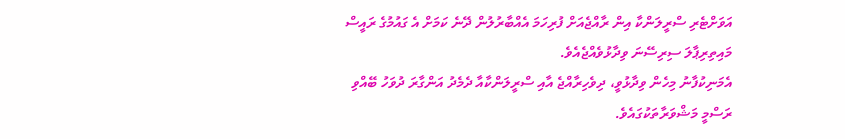އަވަށްޓެރި ސްރީލަންކާ އިން ރާއްޖެއަށް ފުރިހަމަ އެއްބާރުލުން ދޭނެ ކަމަށް އެ ގައުމުގެ ރައީސް މައިތިރިޕާލަ ސިރިސޭނަ ވިދާޅުވެއްޖެއެވެ.
އެމަނިކުފާނު މިހެން ވިދާޅުވީ، ދިވެހިރާއްޖެ އާއި ސްރީލަންކާއާ ދެމެދު އަންގާރަ ދުވަހު ބޭއްވި ރަސްމީ މަޝްވަރާތަކުގައެވެ.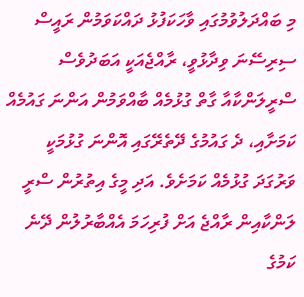މި ބައްދަލުވުމުގައި ވާހަކަފުޅު ދައްކަވަމުން ރައީސް ސިރިސޭނަ ވިދާޅުވީ، ރާއްޖެއަކީ އަބަދުވެސް ސްރީލަންކާއާ ގާތް ގުޅުމެއް ބާއްވަމުން އަންނަ ގައުމެއް ކަމަށާއި، ދެ ގައުމުގެ ދޭތެރޭގައި އޮންނަ ގުޅުމަކީ ވަރުގަދަ ގުޅުމެއް ކަމަށެވެ. އަދި މީގެ އިތުރުން ސްރީ ލަންކާއިން ރާއްޖެ އަށް ފުރިހަމަ އެއްބާރުލުން ދޭނެ ކަމުގެ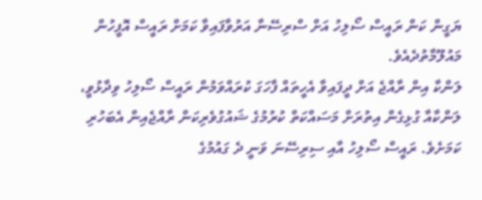ޔަގީން ކަން ރައީސް ސޯލިހު އަށް ސްރިސޭނާ އަރުވާފައިވާ ކަމަށް ރައީސް އޮފީހުން މައުލޫމާތުދެއެވެ.
ލަންކާ އިން ރާއްޖެ އަށް ދީފައިވާ އެހީތައް ފާހަގަ ކުރައްވަމުން ރައީސް ސޯލިހު ވިދާޅުވީ، ލަންކާއާ ގުޅިގެން އިތުރަށް މަސައްކަތް ކުރުމުގެ ޝައުގުވެރިކަން ރާއްޖެއިން އެބަހުރި ކަމަށެވެ. ރައީސް ސޯލިހު އާއި ސިރިސޭނަ ވަނީ ދެ ގައުމުގެ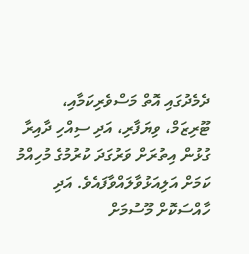ދެމެދުގައި އޮތް މަސްވެރިކަމާއި، ޓޫރިޒަމް، ވިޔަފާރި، އަދި ސިއްހި ދާއިރާ ގުޅުން އިތުރަށް ވަރުގަދަ ކުރުމުގެ މުހިއްމު ކަމަށް އަލިއަޅުވާލައްވާފައެވެ. އަދި ހާއްސަކޮށް މޫސުމަށް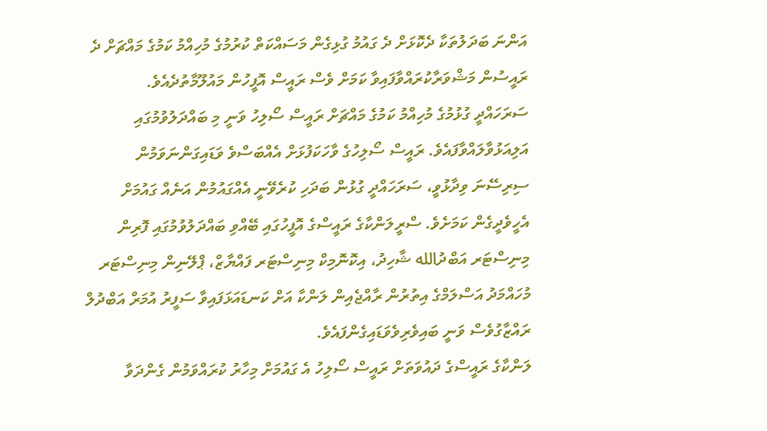އަންނަ ބަދަލުތަކާ ދެކޮޅަށް ދެ ގައުމު ގުޅިގެން މަސައްކަތް ކުރުމުގެ މުހިއްމު ކަމުގެ މައްޗަށް ދެ ރައީސުން މަޝްވަރާކުރައްވާފައިވާ ކަމަށް ވެސް ރައީސް އޮފީހުން މައުލޫމާތުދެއެވެ.
ސަރަހައްދީ ގުޅުމުގެ މުހިއްމު ކަމުގެ މައްޗަށް ރައީސް ސޯލިހު ވަނީ މި ބައްދަލުވުމުގައި އަލިއަޅުވާލައްވާފައެވެ. ރައީސް ސޯލިހުގެ ވާހަކަފުޅަށް އެއްބަސްވެ ވަޑައިގަންނަވަމުން ސިރިސޭނަ ވިދާޅުވީ، ސަރަހައްދީ ގުޅުން ބަދަހި ކުރެވޭނީ އެއްގައުމުން އަނެއް ގައުމަށް އެހީވެދީގެން ކަމަށެވެ. ސްރީލަންކާގެ ރައީސްގެ އޮފީހުގައި ބޭއްވި ބައްދަލުވުމުގައި ފޮރިން މިނިސްޓަރ އަބްދުالله ޝާހިދު، އިކޮނޮމިކް މިނިސްޓަރ ފައްޔާޒް، ޕްލޭނިން މިނިސްޓަރ މުހައްމަދު އަސްލަމްގެ އިތުރުން ރާއްޖެއިން ލަންކާ އަށް ކަނޑައަޅަފައިވާ ސަފީރު އުމަރް އަބްދުލް ރައްޒާގުވެސް ވަނީ ބައިވެރިވެވަޑައިގެންފައެވެ.
ލަންކާގެ ރައީސްގެ ދައުވަތަށް ރައީސް ސޯލިހު އެ ގައުމަށް މިހާރު ކުރައްވަމުން ގެންދަވާ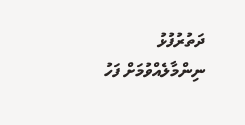ދަތުރުފުޅު ނިންމާލެއްވުމަށް ފަހު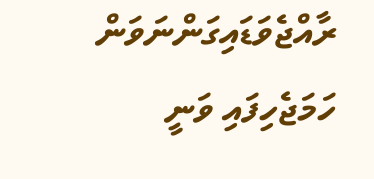ރާއްޖެވަޑައިގަންނަވަން ހަމަޖެހިފައި ވަނީ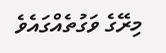މިރޭގެ ވަގުތެއްގައެވެ